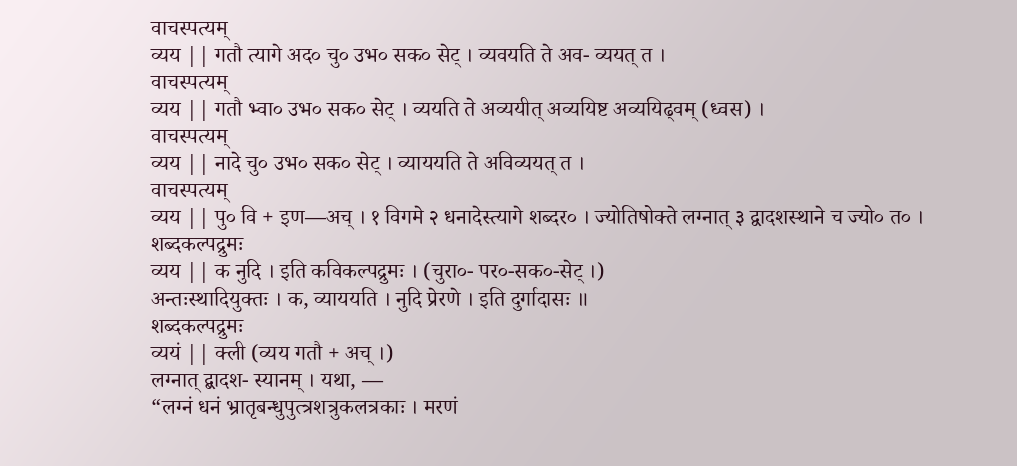वाचस्पत्यम्
व्यय || गतौ त्यागे अद० चु० उभ० सक० सेट् । व्यवयति ते अव- व्ययत् त ।
वाचस्पत्यम्
व्यय || गतौ भ्वा० उभ० सक० सेट् । व्ययति ते अव्ययीत् अव्ययिष्ट अव्ययिढ्वम् (ध्वस) ।
वाचस्पत्यम्
व्यय || नादे चु० उभ० सक० सेट् । व्याययति ते अविव्ययत् त ।
वाचस्पत्यम्
व्यय || पु० वि + इण—अच् । १ विगमे २ धनादेस्त्यागे शब्दर० । ज्योतिषोक्ते लग्नात् ३ द्वादशस्थाने च ज्यो० त० ।
शब्दकल्पद्रुमः
व्यय || क नुदि । इति कविकल्पद्रुमः । (चुरा०- पर०-सक०-सेट् ।)
अन्तःस्थादियुक्तः । क, व्याययति । नुदि प्रेरणे । इति दुर्गादासः ॥
शब्दकल्पद्रुमः
व्ययं || क्ली (व्यय गतौ + अच् ।)
लग्नात् द्बादश- स्यानम् । यथा, —
“लग्नं धनं भ्रातृबन्धुपुत्त्रशत्रुकलत्रकाः । मरणं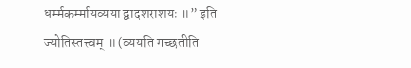धर्म्मकर्म्मायव्यया द्वादशराशयः ॥” इति ज्योतिस्तत्त्वम् ॥ (व्ययति गच्छतीति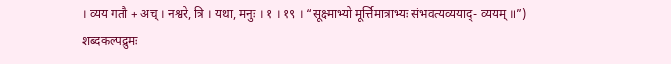। व्यय गतौ + अच् । नश्वरे, त्रि । यथा, मनुः । १ । १९ । “सूक्ष्माभ्यो मूर्त्तिमात्राभ्यः संभवत्यव्ययाद्- व्ययम् ॥”)
शब्दकल्पद्रुमः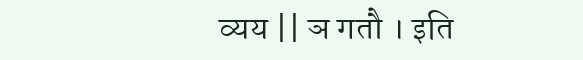व्यय || ञ गतौ । इति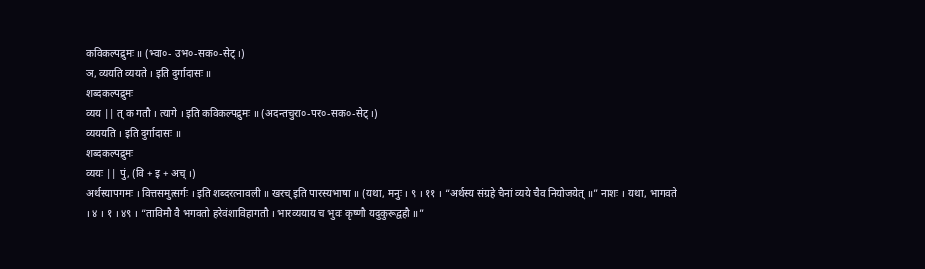कविकल्पद्रुमः ॥ (भ्वा०- उभ०-सक०-सेट् ।)
ञ, व्ययति व्ययते । इति दुर्गादासः ॥
शब्दकल्पद्रुमः
व्यय || त् क गतौ । त्यागे । इति कविकल्पद्रुमः ॥ (अदन्तचुरा०-पर०-सक०-सेट् ।)
व्यययति । इति दुर्गादासः ॥
शब्दकल्पद्रुमः
व्ययः || पुं, (वि + इ + अच् ।)
अर्थस्यापगमः । वित्तसमुत्सर्गः । इति शब्दरत्नावली ॥ खरच् इति पारस्यभाषा ॥ (यथा, मनुः । ९ । ११ । “अर्थस्य संग्रहे चैनां व्यये चैव नियोजयेत् ॥” नाशः । यथा, भागवते । ४ । १ । ४९ । “ताविमौ वै भगवतो हरेवंशाविहागतौ । भारव्ययाय च भुवः कृष्णौ यदुकुरूद्वहौ ॥”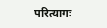परित्यागः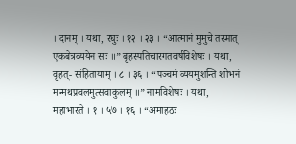। दानम् । यथा, रघुः । १२ । २३ । “आत्मानं मुमुचे तस्मात् एकबेत्रव्ययेन सः ॥” बृहस्पतिचारगतवर्षविशेषः । यथा, वृहत्- संहितायाम् । ८ । ३६ । “पञ्चमं व्ययमुशन्ति शोभनं मन्मथप्रवलमुत्सवाकुलम् ॥” नामविशेषः । यथा, महाभारते । १ । ५७ । १६ । “अमाहठः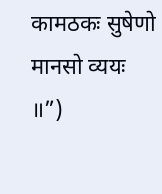कामठकः सुषेणो मानसो व्ययः ॥”)